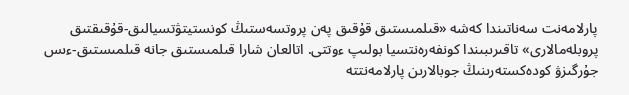پارلامەنت سەناتىندا كەشە «قىلمىستىق قۇقىق پەن پروتسەستىڭ كونستيتۋتسيالىق-قۇقىقتىق پروبلەمالارى» تاقىرىبىندا كونفەرەنتسيا بولىپ ءوتتى. اتالعان شارا قىلمىستىق جانە قىلمىستىق-ءىس جۇرگىزۋ كودەكستەرىنىڭ جوبالارىن پارلامەنتتە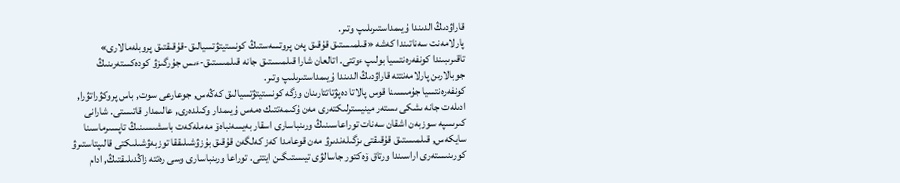قاراۋدىڭ الدىندا ۇيىمداستىرىلىپ وتىر.
پارلامەنت سەناتىندا كەشە «قىلمىستىق قۇقىق پەن پروتسەستىڭ كونستيتۋتسيالىق-قۇقىقتىق پروبلەمالارى» تاقىرىبىندا كونفەرەنتسيا بولىپ ءوتتى. اتالعان شارا قىلمىستىق جانە قىلمىستىق-ءىس جۇرگىزۋ كودەكستەرىنىڭ جوبالارىن پارلامەنتتە قاراۋدىڭ الدىندا ۇيىمداستىرىلىپ وتىر.
كونفەرەنتسيا جۇمىسىنا قوس پالاتا دەپۋتاتتارىنان وزگە كونستيتۋتسيالىق كەڭەس, جوعارعى سوت, باس پروكۋراتۋرا, ادىلەت جانە ىشكى ىستەر مينيسترلىكتەرى مەن ۇكىمەتتىك ەمەس ۇيىمدار وكىلدەرى, عالىمدار قاتىستى. شارانى كىرىسپە سوزبەن اشقان سەنات توراعاسىنىڭ ورىنباسارى اسقار بەيسەنباەۆ مەملەكەت باسشىسىنىڭ تاپسىرماسىنا سايكەس, قىلمىستىق قۇقىقتى ىزگىلەندىرۋ مەن قوعامدا كەز كەلگەن قۇقىق بۇزۋشىلىققا توزبەۋشىلىكتى قالىپتاستىرۋ كورىنىستەرى اراسىندا ورتاق ۆەكتور جاسالۋى تيىستىگىن ايتتى. توراعا ورىنباسارى وسى رەتتە زاڭدىلىقتىڭ, ادام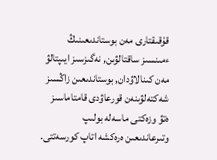قۇقىقتارى مەن بوستاندىعىنىڭ ءمىنسىز ساقتالۋىن, نەگىزسىز ايىپتالۋ مەن كىنالاۋدان, بوستاندىعىن زاڭسىز شەكتەلۋىنەن قورعاۋدى قامتاماسىز ەتۋ وزەكتى ماسەلە بولىپ وتىرعاندىعىن ەرەكشە اتاپ كورسەتتى.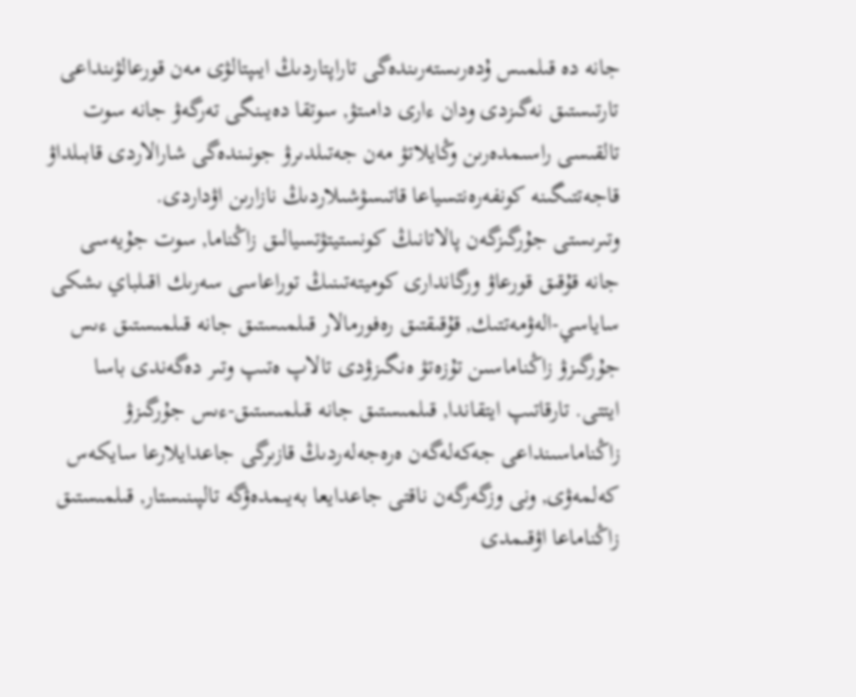جانە دە قىلمىس ۇدەرىستەرىندەگى تاراپتاردىڭ ايىپتالۋى مەن قورعالۋىنداعى تارتىستىق نەگىزدى ودان ءارى دامىتۋ, سوتقا دەيىنگى تەرگەۋ جانە سوت تالقىسى راسىمدەرىن وڭايلاتۋ مەن جەتىلدىرۋ جونىندەگى شارالاردى قابىلداۋ قاجەتتىگىنە كونفەرەنتسياعا قاتىسۋشىلاردىڭ نازارىن اۋداردى.
وتىرىستى جۇرگىزگەن پالاتانىڭ كونستيتۋتسيالىق زاڭناما, سوت جۇيەسى جانە قۇقىق قورعاۋ ورگاندارى كوميتەتىنىڭ توراعاسى سەرىك اقىلباي ىشكى ساياسي-الەۋمەتتىك, قۇقىقتىق رەفورمالار قىلمىستىق جانە قىلمىستىق ءىس جۇرگىزۋ زاڭناماسىن تۇزەتۋ ەنگىزۋدى تالاپ ەتىپ وتىر دەگەندى باسا ايتتى. تارقاتىپ ايتقاندا, قىلمىستىق جانە قىلمىستىق-ءىس جۇرگىزۋ زاڭناماسىنداعى جەكەلەگەن ەرەجەلەردىڭ قازىرگى جاعدايلارعا سايكەس كەلمەۋى, ونى وزگەرگەن ناقتى جاعدايعا بەيىمدەۋگە تالپىنىستار, قىلمىستىق زاڭناماعا اۋقىمدى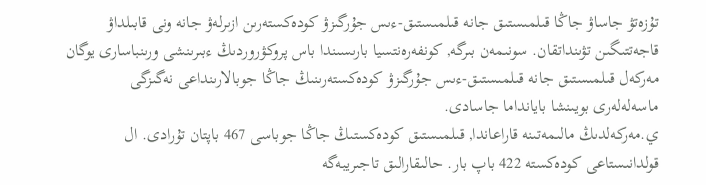تۇزەتۋ جاساۋ جاڭا قىلمىستىق جانە قىلمىستىق-ءىس جۇرگىزۋ كودەكستەرىن ازىرلەۋ جانە ونى قابىلداۋ قاجەتتىگىن تۋىنداتقان. سونىمەن بىرگە, كونفەرەنتسيا بارىسىندا باس پروكۋروردىڭ ءبىرىنشى ورىنباسارى يوگان مەركەل قىلمىستىق جانە قىلمىستىق-ءىس جۇرگىزۋ كودەكستەرىنىڭ جاڭا جوبالارىنداعى نەگىزگى ماسەلەلەرى بويىنشا بايانداما جاسادى.
ي.مەركەلدىڭ مالىمەتىنە قاراعاندا, قىلمىستىق كودەكستىڭ جاڭا جوباسى 467 باپتان تۇرادى. ال قولدانىستاعى كودەكستە 422 باپ بار. حالىقارالىق تاجىريبەگە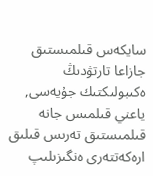سايكەس قىلمىستىق جازاعا تارتۋدىڭ ەكىبولىكتىك جۇيەسى, ياعني قىلمىس جانە قىلمىستىق تەرىس قىلىق ارەكەتتەرى ەنگىزىلىپ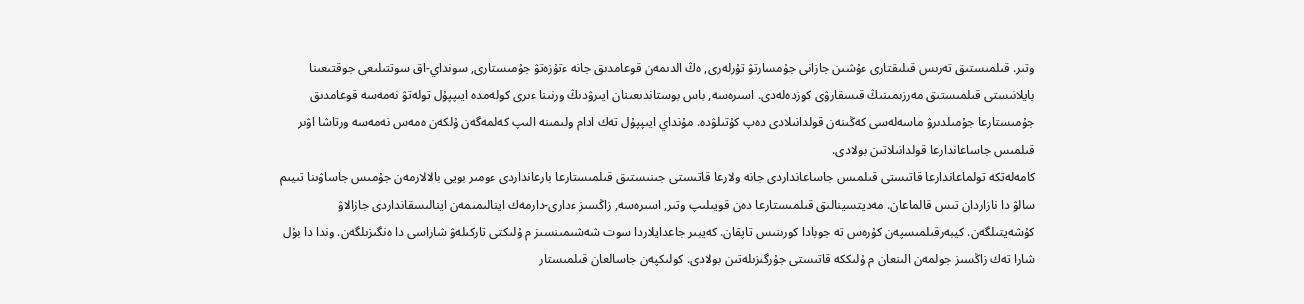وتىر. قىلمىستىق تەرىس قىلىقتارى ءۇشىن جازانى جۇمسارتۋ تۇرلەرى, ەڭ الدىمەن قوعامدىق جانە ءتۇزەتۋ جۇمىستارى, سونداي-اق سوتتىلىعى جوقتىعىنا بايلانىستى قىلمىستىق مەرزىمىنىڭ قىسقارۋى كوزدەلەدى. اسىرەسە, باس بوستاندىعىنان ايىرۋدىڭ ورنىنا ءىرى كولەمدە ايىپپۇل تولەتۋ نەمەسە قوعامدىق جۇمىستارعا جۇمىلدىرۋ ماسەلەسى كەڭىنەن قولدانىلادى دەپ كۇتىلۋدە. مۇنداي ايىپپۇل تەك ادام ولىمىنە الىپ كەلمەگەن ۇلكەن ەمەس نەمەسە ورتاشا اۋىر قىلمىس جاساعاندارعا قولدانىلاتىن بولادى.
كامەلەتكە تولماعاندارعا قاتىستى قىلمىس جاساعانداردى جانە ولارعا قاتىستى جىنىستىق قىلمىستارعا بارعانداردى ءومىر بويى بالالارمەن جۇمىس جاساۋىنا تىيىم سالۋ دا نازاردان تىس قالماعان. مەديتسينالىق قىلمىستارعا دەن قويىلىپ وتىر, اسىرەسە, زاڭسىز ءدارى-دارمەك اينالىمىمەن اينالىسقانداردى جازالاۋ كۇشەيتىلگەن. كيبەرقىلمىسپەن كۇرەس تە جوبادا كورىنىس تاپقان. كەيبىر جاعدايلاردا سوت شەشىمىنسىز م ۇلىكتى تاركىلەۋ شاراسى دا ەنگىزىلگەن. وندا دا بۇل شارا تەك زاڭسىز جولمەن الىنعان م ۇلىككە قاتىستى جۇرگىزىلەتىن بولادى. كولىكپەن جاسالعان قىلمىستار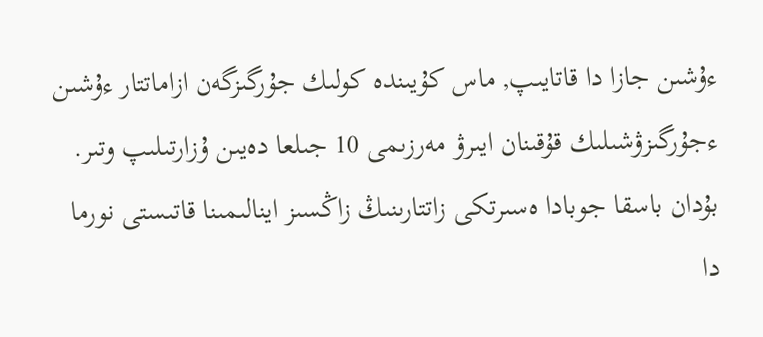ءۇشىن جازا دا قاتايىپ, ماس كۇيىندە كولىك جۇرگىزگەن ازاماتتار ءۇشىن ءجۇرگىزۋشىلىك قۇقىنان ايىرۋ مەرزىمى 10 جىلعا دەيىن ۇزارتىلىپ وتىر. بۇدان باسقا جوبادا ەسىرتكى زاتتارىنىڭ زاڭسىز اينالىمىنا قاتىستى نورما دا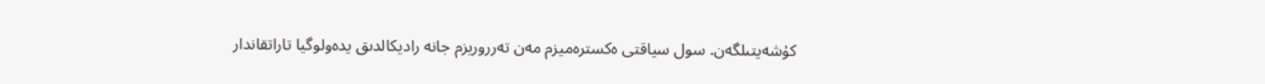كۇشەيتىلگەن. سول سياقتى ەكسترەميزم مەن تەرروريزم جانە راديكالدىق يدەولوگيا تاراتقاندار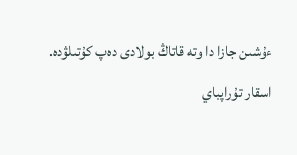ءۇشىن جازا دا وتە قاتاڭ بولادى دەپ كۇتىلۋدە.
اسقار تۇراپباي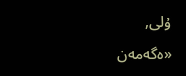ۇلى,
«ەگەمەن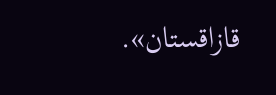قازاقستان».